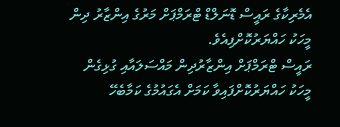އެމެރިކާގެ ރައީސް ޑޮނަލްޑް ޓްރަމްޕަށް މަރުގެ އިންޒާރު ދިން މީހަކު ހައްޔަރުކޮށްފިއެވެ.
ރައީސް ޓްރަމްޕަށް އިންޒާރުދިން މައްސަލައާއި ގުޅިގެން މީހަކު ހައްޔަރުކޮށްފައިވާ ކަމަށް އެގައުމުގެ ކަމާބެހޭ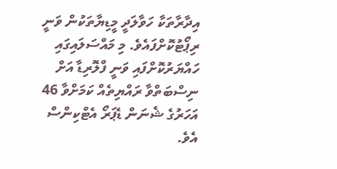އިދާރާތަކާ ހަވާލަދީ މީޑިޔާތަކުން ވަނީ ރިޕޯޓުކޮށްފައެވެ. މި މައްސަލައިގައި ހައްޔަރުކޮށްފައި ވަނީ ފްލޮރިޑާ އަށް ނިސްބަތްވާ ރައްޔިތެއް ކަމަށްވާ 46 އަހަރުގެ ޝެނަން ޑެޕަރޯ އެޓްކިންސް އެވެ.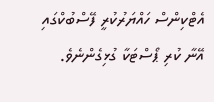އެޓްކިންސް ހައްޔަރުކުރީ ފޭސްބުކްގައި އޭނާ ކުރި ޕޯސްޓަކާ ގުޅިގެންނެވެ.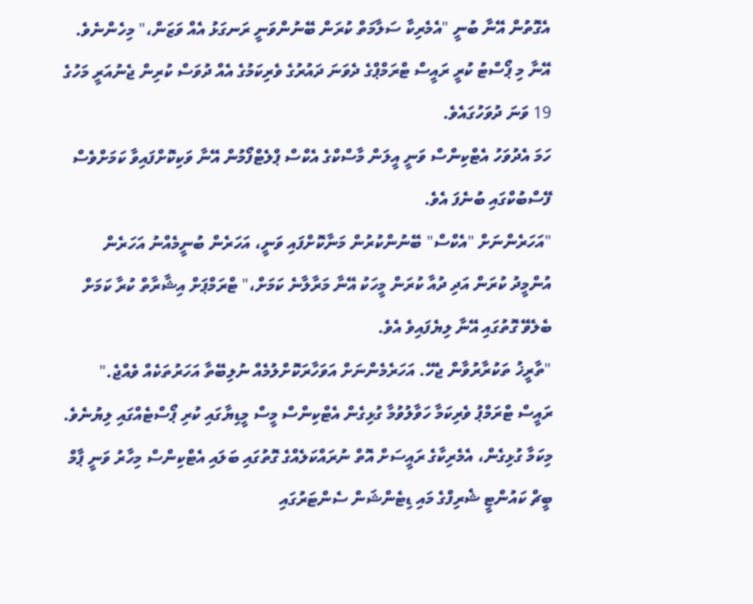އެގޮތުން އޭނާ ބުނީ "އެމެރިކާ ސަލާމަތް ކުރަން ބޭނުންވަނީ ރަނގަޅު އެއް ވަޒަން،" މިހެންނެވެ. އޭނާ މި ޕޯސްޓު ކުރީ ރައީސް ޓްރަމްޕްގެ ދެވަނަ ދައުރުގެ ވެރިކަމުގެ އެއް ދުވަސް ކުރިން ޖެނުއަރީ މަހުގެ 19 ވަނަ ދުވަހުގައެވެ.
ހަމަ އެދުވަހު އެޓްކިންސް ވަނީ އީލަން މާސްކްގެ އެކްސް ޕްލެޓްފޯމުން އޭނާ ވަކިކޮށްފައިވާ ކަމަށްވެސް ފޭސްބުކްގައި ބުނެފަ އެވެ.
"އަހަރެންނަށް "އެކްސް" ބޭނުންކުރުން މަނާކޮށްފައި ވަނީ، އަހަރެން ބުނީމެއްނު އަހަރެން އުންމީދު ކުރަން އަދި ދުއާ ކުރަން މީހަކު އޭނާ މަރާލާނެ ކަމަށް،" ޓްރަމްޕަށް އިޝާރާތް ކުރާ ކަމަށް ބެލެވޭ ގޮތުގައި އޭނާ ލިޔެފައިވެ އެވެ.
"ތާރީޚު ތަކުރާރުވާން ޖެހޭ. އަހަރެމެންނަށް އަވަހާރަކޮށްލުމެއް ނުލިބޭތާ އަހަރުތަކެއް ވެއްޖެ." ރައީސް ޓްރަމްޕު ވެރިކަމާ ހަވާލުވުމާ ގުޅިގެން އެޓްކިންސް މީސް މީޑިޔާގައި ކުރި ޕޯސްޓެއްގައި ލިޔުނެވެ.
މިކަމާ ގުޅިގެން، އެމެރިކާގެ ރައީސަށް އޮތް ނުރައްކަލެއްގެ ގޮތުގައި ބަލައި އެޓްކިންސް މިހާރު ވަނީ ޕާމް ބީޗް ކައުންޓީ ޝެރިފްގެ މައި ޑިޓެންޝަން ސެންޓަރުގައި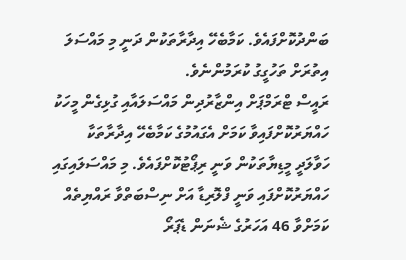ބަންދުކޮށްފައެވެ. ކަމާބެހޭ އިދާރާތަކުން ދަނީ މި މައްސަލަ އިތުރަށް ތަހުގީގު ކުރަމުންނެވެ.
ރައީސް ޓްރަމްޕަށް އިންޒާރުދިން މައްސަލައާއި ގުޅިގެން މީހަކު ހައްޔަރުކޮށްފައިވާ ކަމަށް އެގައުމުގެ ކަމާބެހޭ އިދާރާތަކާ ހަވާލަދީ މީޑިޔާތަކުން ވަނީ ރިޕޯޓުކޮށްފައެވެ. މި މައްސަލައިގައި ހައްޔަރުކޮށްފައި ވަނީ ފްލޮރިޑާ އަށް ނިސްބަތްވާ ރައްޔިތެއް ކަމަށްވާ 46 އަހަރުގެ ޝެނަން ޑެޕަރޯ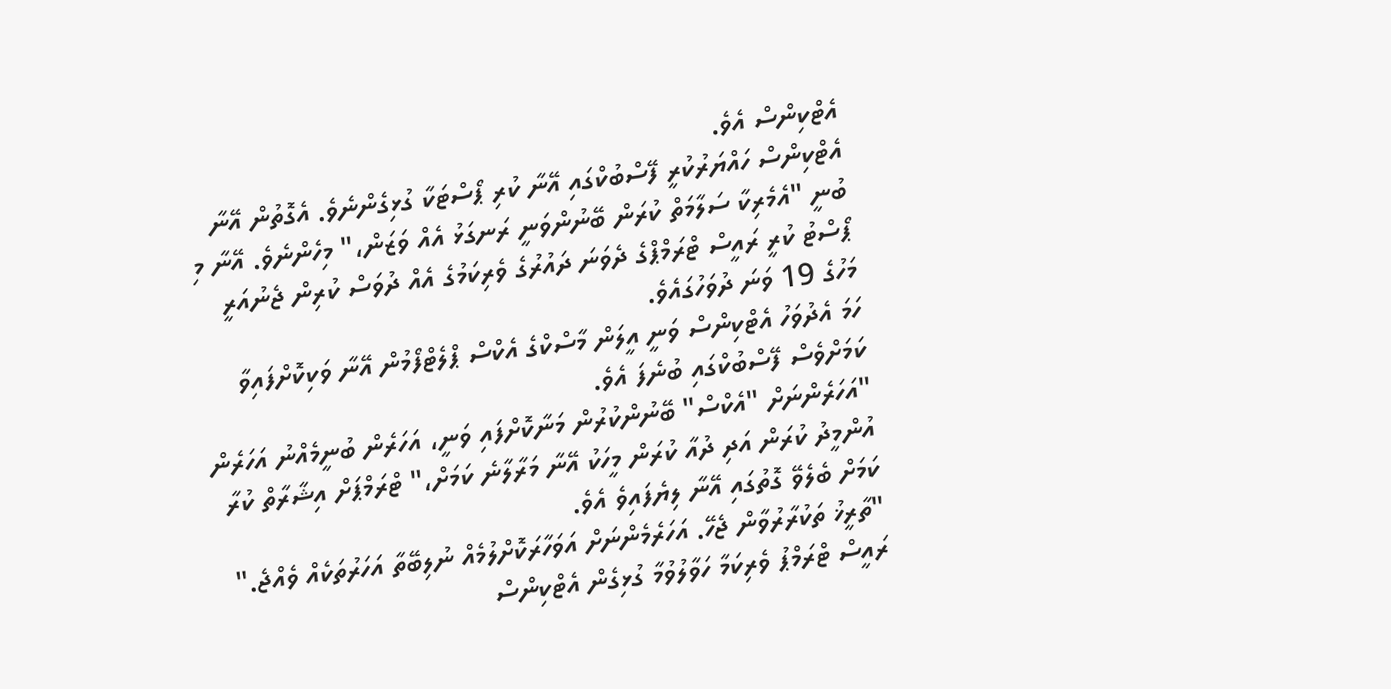އެޓްކިންސް އެވެ.
އެޓްކިންސް ހައްޔަރުކުރީ ފޭސްބުކްގައި އޭނާ ކުރި ޕޯސްޓަކާ ގުޅިގެންނެވެ. އެގޮތުން އޭނާ ބުނީ "އެމެރިކާ ސަލާމަތް ކުރަން ބޭނުންވަނީ ރަނގަޅު އެއް ވަޒަން،" މިހެންނެވެ. އޭނާ މި ޕޯސްޓު ކުރީ ރައީސް ޓްރަމްޕްގެ ދެވަނަ ދައުރުގެ ވެރިކަމުގެ އެއް ދުވަސް ކުރިން ޖެނުއަރީ މަހުގެ 19 ވަނަ ދުވަހުގައެވެ.
ހަމަ އެދުވަހު އެޓްކިންސް ވަނީ އީލަން މާސްކްގެ އެކްސް ޕްލެޓްފޯމުން އޭނާ ވަކިކޮށްފައިވާ ކަމަށްވެސް ފޭސްބުކްގައި ބުނެފަ އެވެ.
"އަހަރެންނަށް "އެކްސް" ބޭނުންކުރުން މަނާކޮށްފައި ވަނީ، އަހަރެން ބުނީމެއްނު އަހަރެން އުންމީދު ކުރަން އަދި ދުއާ ކުރަން މީހަކު އޭނާ މަރާލާނެ ކަމަށް،" ޓްރަމްޕަށް އިޝާރާތް ކުރާ ކަމަށް ބެލެވޭ ގޮތުގައި އޭނާ ލިޔެފައިވެ އެވެ.
"ތާރީޚު ތަކުރާރުވާން ޖެހޭ. އަހަރެމެންނަށް އަވަހާރަކޮށްލުމެއް ނުލިބޭތާ އަހަރުތަކެއް ވެއްޖެ." ރައީސް ޓްރަމްޕު ވެރިކަމާ ހަވާލުވުމާ ގުޅިގެން އެޓްކިންސް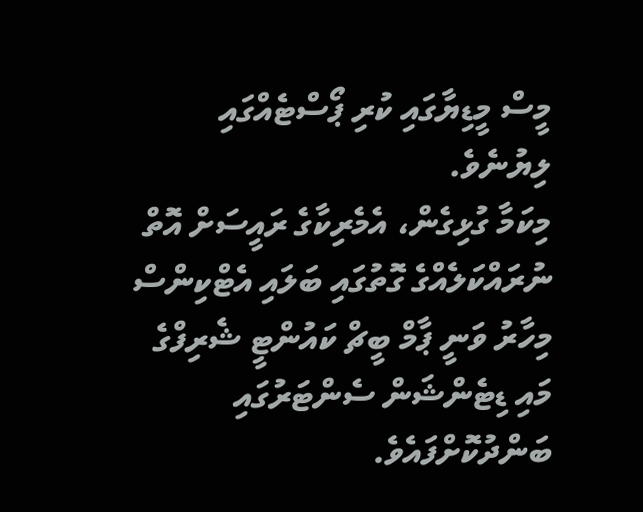މީސް މީޑިޔާގައި ކުރި ޕޯސްޓެއްގައި ލިޔުނެވެ.
މިކަމާ ގުޅިގެން، އެމެރިކާގެ ރައީސަށް އޮތް ނުރައްކަލެއްގެ ގޮތުގައި ބަލައި އެޓްކިންސް މިހާރު ވަނީ ޕާމް ބީޗް ކައުންޓީ ޝެރިފްގެ މައި ޑިޓެންޝަން ސެންޓަރުގައި ބަންދުކޮށްފައެވެ.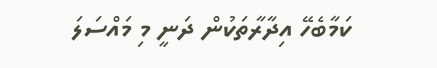ކަމާބެހޭ އިދާރާތަކުން ދަނީ މި މައްސަލަ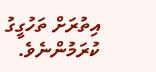އިތުރަށް ތަހުގީގު ކުރަމުންނެވެ.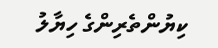ކިޔުންތެރިންގެ ހިޔާލު